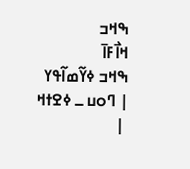ߒߞߏ
ߞߊ߯ߓߊ߫
ߒߞߏ ߦߌ߬ߘߊ߬ߟߌ
| ߣߋߎ ߺ ߦߐߙߞ
 |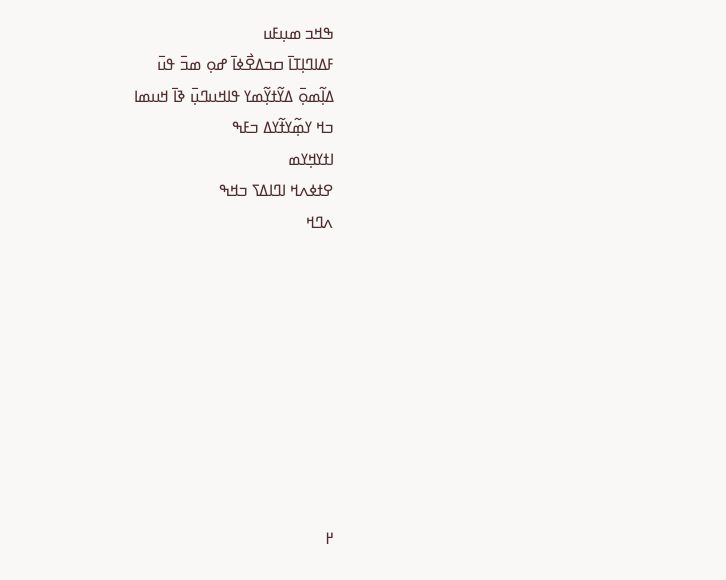ߒߞߏ ߘߎ߲ߓߎ
ߓߡߊߣߊ߲ߠߊ߫ ߛߏߡߐ߯ߦߊ߫ ߝߋ߲ ߘߏ߫ ߟߎ߫
ߡߊ߲߬ߘߋ߲߫ ߡߌ߬ߙߌ߲߬ߘߌ ߟߊߞߎߣߎ߲߫ ߢߊ߫ ߞߎߘߊ
ߏߞ ߌߘ߲߬ߌߙ߬ߌߡ ߏߓߒ
ߊߙߌߞ߲ߌߘ
ߐߙߦߍߞ ߊߣߊߡߖ ߏߞߒ
ߍߣߞ









߂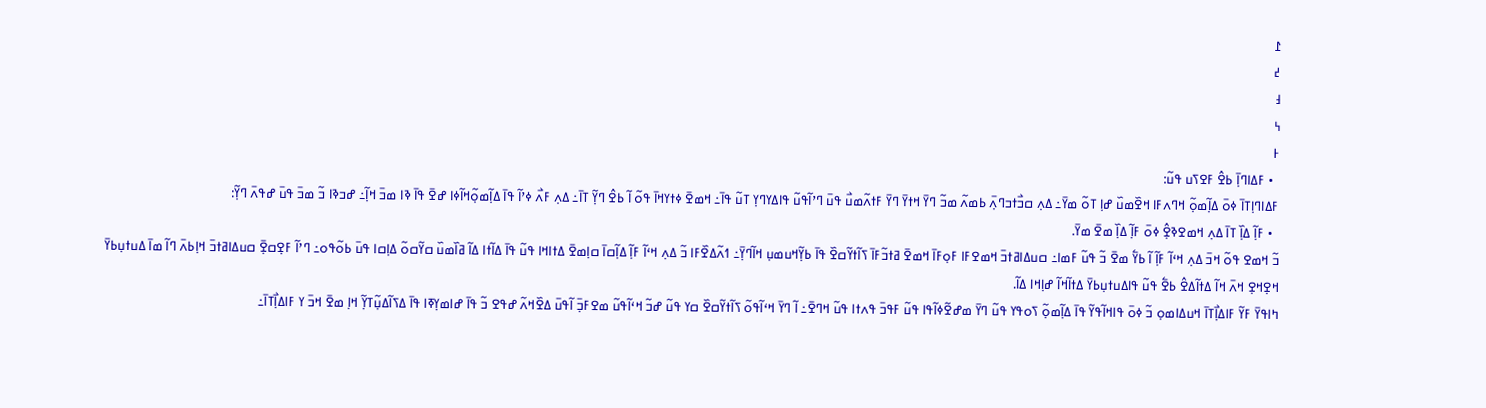߁
߄
߃
߆
߅
  • ߓߡߊߣߊ߲߫ ߕߐ߮ ߓߐߖߎ ߟߎ߬:
ߓߡߊߣߊ߲ߠߊ߫ ߦߋ߫ ߡߊ߲߬ߘߋ߲߬ ߞߣߍߓߊ ߞߐ߰ߘߎ߰ ߝߊ߲ ߠߋ߬ ߘߌ߫߸ ߡߍ߲ ߛߏ߯ߙߏߣߍ߲߫ ߕߘߍ߬ ߘߏ߬ ߣߌ߫ ߞߙߌ߫ ߣߌ߫ ߓߙߍ߬ߘߎ߯ ߟߎ߫ ߣߴߊ߬ߟߎ߬ ߟߊߡߌߣߌ߲ ߠߎ߬ ߟߊ߫߸ ߞߘߐ߫ ߦߙߌߞߊ߫ ߟߋ߬ ߊ߬ ߕߐ߮ ߣߌ߲߬ ߠߊ߫߸ ߡߍ߲ ߓߍ߯ ߦߴߊ߬ ߟߊ߫ ߡߊ߲߬ߘߋ߲߬ߞߊ߬ߦߊ ߝߐ߫ ߟߊ߫ ߢߊ ߘߏ߫ ߞߊ߲߬߸ ߝߏߢߊ ߏ߬ ߘߏ߫ ߟߎ߫ ߝߟߍ߫ ߣߌ߲߬:
  • ߓߊ߲߬ ߡߊ߲߰ ߠߊ߫ ߡߍ߲ ߞߘߐߢߐ߲߮ ߦߋ߫ ߓߊ߲߬ ߡߊ߲߰ ߘߐ߫ ߘߌ߫.
ߏ߬ ߞߘߐ ߟߋ߬ ߞߏ߫ ߡߍ߲ ߞߵߊ߬ ߓߊ߲߬ ߊ߬ ߕߌ߱ ߘߐ߫ ߏ߬ ߟߎ߬ ߓߘߊ߸ ߛߎߡߊߥߙߏ߫ ߞߘߐߓߊ ߓߋ߲ߓߊ߫ ߞߘߐ߫ ߥߙߏ߬ߓߊ߫ ߖߊ߬ߙߌ߬ߛߐ߰ ߟߊ߫ ߕߌ߲߬ߞߎߘߎ߲ ߞߊ߬ߣߌ߲߫߸ ߗߍ߬ߡߐ߰ߓߊ ߏ߬ ߡߍ߲ ߞߵߊ߬ ߓߊ߲߬ ߡߊ߲߬ߛߊ߫ ߛߊ߲ߘߐ߫ ߡߙߊߞߊ ߟߎ߬ ߟߊ߫ ߡߊ߬ߙߊ ߡߊ߬ ߥߊ߰ߘߎ߰ ߛߌ߬ߛߋ߬ ߡߊ߲ߛߊ ߟߎ߫ ߕߋ߬ߟߋ߸ ߣߴߊ߬ ߓߐ߲ߛߐ߲߫ ߛߎߡߊߥߙߏ߫ ߞߊ߲ߕߍ߫ ߣߊ߬ ߘߊ߫ ߡߎߙߎ߲ߕߌ߫ ߞߐ߲ߞߐ߲ ߞߍ߫ ߞߊ߬ ߡߙߊ߬ߡߐ߮ ߕߐ߱ ߟߎ߬ ߟߊߡߎߙߎ߲ߕߌ߫ ߡߙߊ߬ߞߊ߬ ߝߊ߲ߞߊ ߡߊ߬.
ߤߊߟߌ߫ ߓߌ߬ ߓߊߡߊ߲߯ߠߊ߫ ߞߎߡߊߘߋ߲ ߏ߬ ߦߋ߫ ߟߊߞߊ߬ߟߌ߬ ߟߊ߫ ߡߊ߲߬ߘߋ߲߬ ߖߋߟߌ ߟߎ߬ ߣߌ߫ ߘߝߐ߬ߦߊ߬ߟߊ ߟߎ߬ ߓߟߏ߫ ߟߍߙߊ ߟߎ߬ ߞߣߐ߫߸ ߊ߬ ߣߌ߫ ߞߵߊ߬ߟߋ߬ ߖߊ߬ߙߌ߬ߛߐ߰ ߛߌ ߟߎ߬ ߝߏ߬ ߞߵߊ߬ߟߎ߬ ߘߐߓߏ߲߫ ߊ߬ߟߎ߫ ߡߐ߰ߞߍ߬ ߝߟߐ ߏ߬ ߟߊ߫ ߝߊߘߌ߲ߧߊ ߟߊ߫ ߡߖߊ߬ߡߎ߲߬ߠߌ߲߬ ߞߊ߲ ߘߐ߫ ߞߏ߫ ߌ ߓߊߡߊ߲߯ߠߊ߫߸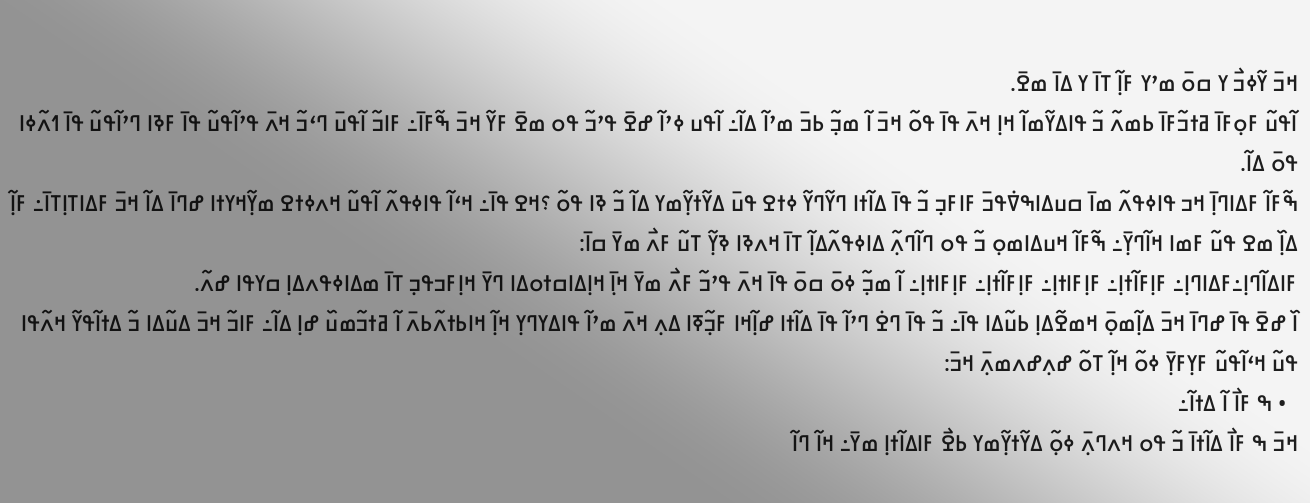ߞߏ߫ ߌ߬ߦߏ߯ ߌ ߛߋ߫ ߘߴߌ ߓߊ߲߬ ߠߊ߫ ߌ ߡߊ߫ ߘߐ߫.
ߊ߬ߟߎ߬ ߓߋ߲ߓߊ߫ ߥߙߏ߬ߓߊ߫ ߕߘߍ߬ ߏ߬ ߟߊߡߌ߬ߘߊ߬ ߞߊ߲ ߞߍ߫ ߟߊ߫ ߟߋ߬ ߞߏ߫ ߊ߬ ߘߏ߲߬ ߕߏ߫ ߘߴߊ߬ ߡߊ߬߸ ߊ߬ߟߎ ߦߴߊ߬ ߝߐ߫ ߟߴߏ߬ ߟߋ ߘߐ߫ ߓߌ߬ ߞߏ߫ ߒ߬ߓߊ߫߸ ߓߊߏ߬ ߊ߬ߟߎ߫ ߣߵߏ߬ ߞߍ߫ ߟߴߊ߬ߟߎ߬ ߟߊ߫ ߓߢߊ ߣߴߊ߬ߟߎ߬ ߟߊ߫ ߗߍ߬ߦߊ ߟߋ߫ ߡߊ߬.
ߒ߬ߓߊ߬ ߓߡߊߣߊ߲߫ ߞߏ ߟߊߦߟߍ߬ ߘߊ߫ ߛߎߡߊߒߜ߭ߟߏ߫ ߓߊߓߏ߲ ߏ߬ ߟߊ߫ ߡߊ߬ߙߊ ߣߌ߬ߣߌ߬ ߦߙߐ ߟߎ߫ ߡߌ߬ߙߌ߲߬ߘߌ ߡߊ߬ ߏ߬ ߢߊ ߟߋ߬ ؟ߞߐ ߟߊ߫߸ ߞߵߊ߬ ߟߊߦߟߍ߬ ߊ߬ߟߎ߬ ߞߍߦߙߐ ߘߌ߲߬ߞߌߙߊ ߝߣߊ߫ ߡߊ߬ ߞߏ߫ ߓߡߊߠߊ߲ߠߊ߫߸ ߓߊ߲߬ ߡߊ߲߰ ߘߐ ߟߎ߬ ߓߘߊ ߞߊ߬ߣߌ߲߫߸ ߒ߬ߓߊ߬ ߞߎߡߊߘߋ߲ ߏ߬ ߟߋ ߣߊ߬ߣߍ߲߬ ߡߊߦߟߍ߬ߡߊ߲߬ ߠߊ߫ ߞߍߢߊ ߢߌ߲߬ ߠߎ߬ ߓߍ߯ ߘߌ߫ ߛߊ߫:
ߓߊߡߊ߬ߣߊ߲߸ߓߡߊߣߊ߲߸ ߓߊ߲ߓߊ߬ߙߊ߲߸ ߓߊ߲ߓߊߙߊ߲߸ ߓߊ߲ߓߊ߬ߙߊ߲߸ ߓߊ߲ߓߊߙߊ߲߸ ߊ߬ ߘߏ߲߬ ߦߋ߫ ߛߋ߫ ߟߊ߫ ߞߍ߫ ߟߴߏ߬ ߓߍ߯ ߘߌ߫ ߞߊ߲߫ ߞߊ߲ߡߊߛߙߋߡߊ ߣߌ߫ ߞߊ߲ߓߏߟߏ߲ ߠߊ߫ ߘߡߊߦߟߍߡߊ߲ ߛߌߟߊ ߝߍ߬.
ߊ߰ ߝߐ߫ ߟߊ߫ ߝߣߊ߫ ߞߏ߫ ߡߊ߲߬ߘߋ߲߫ ߞߘߐ߬ߡߊ߲ ߕߎ߬ߡߊ ߟߊ߫߸ ߏ߬ ߟߊ߫ ߣߐ߭ ߣߴߊ߬ ߟߊ߫ ߡߊ߬ߙߊ ߝߊ߲߬ߞߊ ߓߏ߲߬ߧߊ ߡߍ߲ ߞߍ߫ ߘߴߊ߬ ߟߊߡߌߣߌ߲ ߞߊ߲߬ ߞߊߕߙߍ߬ߕߍ߫ ߊ߬ ߥߙߏ߬ߘߎ߰ ߝߊ߲ ߡߊ߬߸ ߓߊߏ߬ ߞߏ߫ ߡߎ߬ߡߊ ߏ߬ ߡߙߊ߬ߟߌ߬ ߞߍ߬ߟߊ ߟߎ߬ ߞߵߊ߬ߟߎ߬ ߓߌ߲ߓߌ߲߫ ߦߋ߬ ߞߊ߲߬ ߠߋ߬ ߝߍ߲ߝߍߘߍ߲߫ ߞߏ߫:
  • ߒ ߓߊ߯ ߊ߬ ߡߙߊ߬߸
ߞߏ߫ ߒ ߓߊ߯ ߡߊ߬ߙߊ߫ ߏ߬ ߟߋ ߞߍߣߍ߲߫ ߦߋ߲߬ ߡߌ߬ߙߌ߲߬ߘߌ ߕߐ߯ ߓߊߡߊ߬ߙߊ߲ ߘߌ߫߸ ߞߊ߬ ߣߊ߬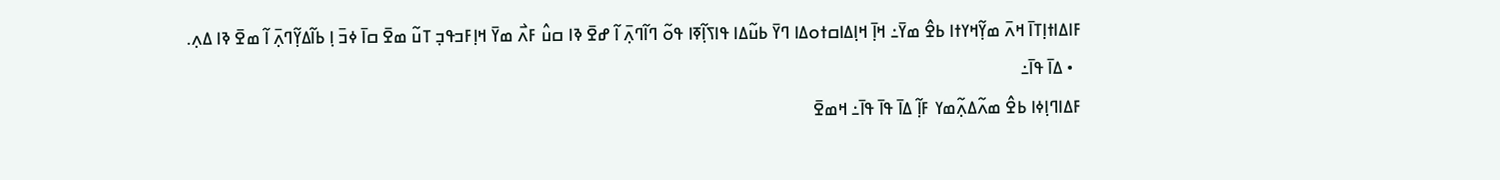ߓߊߡߊߙߊ߲ߠߊ߫ ߞߍ߫ ߘߌ߲߬ߞߌߙߊ ߕߐ߮ ߘߌ߫߸ ߞߊ߲߫ ߞߊ߲ߡߊߛߙߋߡߊ ߣߌ߫ ߕߎ߬ߡߊ ߟߊߖߊ߲߬ߧߊ ߟߋ߬ ߣߊ߬ߣߍ߲߫ ߊ߬ ߝߐ߫ ߢߊ ߛߎ߮ ߓߍ߯ ߘߌ߫ ߞߊ߲ߓߏߟߏ߲ ߠߎ߬ ߘߐ߫ ߛߊ߫ ߦߏ߫ ߊ߲ ߕߊ߬ߡߌ߲߬ߣߍ߲߫ ߊ߬ ߘߐ߫ ߢߊ ߡߍ߲.
  • ߡߊ߫ ߟߊ߫߸
ߓߡߊߣߊ߲ߦߊ ߕߐ߮ ߘߍ߬ߡߍ߲߬ߘߌ ߓߊ߲߬ ߡߊ߫ ߟߊ߫ ߟߊ߫߸ ߞߘߐ߫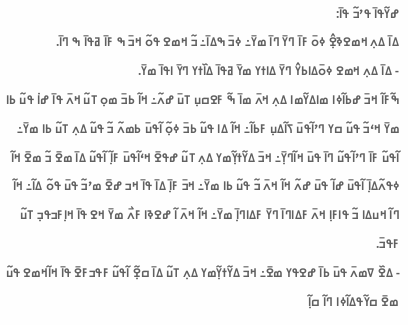ߝߌ߬ߟߊ߫ ߟߴߏ߬ ߟߊ߫:
ߡߊ߫ ߡߍ߲ ߞߘߐߢߐ߲߮ ߦߋ߫ ߓߊ߫ ߣߌ߫ ߣߊ߫ ߘߌ߫߸ ߦߏ߫ ߒߡߊ߫߸ ߏ߬ ߞߘߐ ߟߋ߬ ߞߏ߫ ߒ ߓߊ߫ ߥߟߊ߫ ߒ ߣߊ߫.
- ߡߊ߫ ߡߍ߲ ߞߘߐ ߦߋ߫ߡߊߕߌ߮ ߣߌ߫ ߡߊߙߌ ߘߌ߫ ߥߟߊ߫ ߡߊ߰ߙߌ ߣߌ߫ ߊߟߊ߫ ߘߌ߫.
ߒ߬ߓߊ߬ ߞߏ߫ ߝߕߊ߬ߦߊ ߘߊߡߌ߬ߘߊ ߡߍ߲ ߞߍ߫ ߘߊ߫ ߒ߬ ߓߐߛߎ߲ ߠߎ߫ ߝߍ߬߸ ߞߊ߬ ߕߏ߫ ߘߋ߲ ߠߎ߬ ߞߍ߫ ߟߊ߫ ߝߊ߭ ߟߎ߬ ߕߊ ߘߌ߫ ߞߵߏ߬ ߟߎ߬ ߛߌ ߣߴߊ߬ߟߎ߫ ߖߊ߬ߡߎ߲ ߓߕߊ߬߸ ߞߊ߬ ߡߊ ߟߎ߬ ߕߏ߫ ߦߋ߲߬ ߊ߬ߟߎ߫ ߕߘߍ߬ ߏ߬ ߟߎ߬ ߡߍ߲ ߠߎ߬ ߕߊ ߘߌ߫߸ ߊ߬ߟߎ߬ ߓߊ߫ ߣߴߊ߬ߟߎ߬ ߣߊ߫ ߟߎ߫ ߞߊ߬ߣߌ߲߫߸ ߞߏ߫ ߡߌ߬ߙߌ߲߬ߘߌ ߡߍ߲ ߠߎ߬ ߝߟߐ߫ ߞߵߊ߬ߟߎ߫ ߓߊ߲߬ ߊ߬ߟߎ߬ ߡߊ߫ ߘߐ߫ ߏ߬ ߘߐ߫ ߞߊ߬ ߦߟߍ߬ߡߊ߲߫ ߊ߬ߟߎ߫ ߝߊ߬ ߟߎ߫ ߝߍ߬ ߞߊ߬ ߞߍ߫ ߏ߬ ߟߎ߬ ߕߊ ߘߌ߫߸ ߞߏ߫ ߓߊ߲߫ ߡߊ߫ ߟߊ߫ ߞߏ ߝߐ߫ ߘߴߏ߬ ߟߎ߫ ߟߋ߬ ߡߊ߬߸ ߞߊ߬ ߣߊ߬ ߞߎߡߊ ߏ߬ ߟߊߓߊ߲ ߞߍ߫ ߓߡߊߣߊ߫ ߣߌ߫ ߓߡߊߣߊ߲߫ ߘߌ߫߸ ߞߊ߬ ߞߍ߫ ߊ߬ ߝߐߢߊ ߓߍ߯ ߘߌ߫ ߞߐ ߟߊ߫ ߞߊ߲ߓߏߟߏ߲ ߠߎ߬ ߓߟߏ߫.
- ߡߐ߰ ߜߘߍ߫ ߟߎ߫ ߕߊ߫ ߝߐߟߌ ߘߐ߫߸ ߞߏ߫ ߡߌ߬ߙߌ߲߬ߘߌ ߡߍ߲ ߠߎ߬ ߡߊ߫ ߛߐ߲߬ ߊ߬ߟߎ߬ ߓߟߏߓߐ߫ ߟߊ߫ ߞߊ߬ߞߘߐ ߟߎ߬ ߘߐ߫ ߛߌ߬ߟߡߊ߬ߦߊ ߣߊ߬ ߛߊ߲߬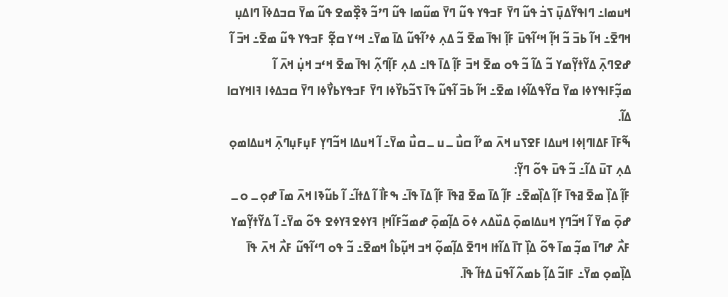ߞߎߘߊ߸ ߣߊߟߌ߬ߡߎ߲߫ ߖߏ߭ ߟߎ߬ ߣߌ߫ ߓߏߟߌ ߟߎ߬ ߣߌ߫ ߘߎ߬ߘߊ ߟߎ߬ ߣߴߏ߬ ߢߐ߲߰ߘߐ ߟߎ߬ ߘߌ߫ ߛߏߡߦߊ߫ ߣߊߡߎ߲ ߞߣߐ߫߸ ߞߊ߬ ߕߏ߫ ߏ߬ ߞߊ߲߬ ߞߵߊ߬ߟߎ߫ ߓߊ߲߬ ߊߟߊ߫ ߘߐ߫ ߏ߬ ߡߍ߲ ߦߴߊ߬ߟߎ߬ ߡߊ߫ ߘߌ߫߸ ߞߵߌ ߛߐ߲߬ ߓߏߟߌ ߟߎ߬ ߘߐ߫߸ ߞߏ߫ ߊ߬ ߝߐߣߍ߲߫ ߡߌ߬ߙߌ߲߬ߘߌ ߏ߬ ߡߊ߬ ߏ߬ ߟߋ ߘߐ߫ ߞߏ߫ ߓߊ߲߬ ߡߊ߫ ߟߊ߸ ߡߍ߲ ߓߊ߲߬ߣߍ߲߬ ߊߟߊ߫ ߘߐ߫ ߞߵߏ ߞߎ߲߭ ߞߍ߫ ߊ߬ ߘߏ߲߬ߓߊߟߌߦߊ ߘߌ߫ ߛߌ߬ߟߡߊ߬ߦߊ ߘߐ߫߸ ߞߊ߬ ߕߏ߫ ߊ߬ߟߎ߬ ߟߊ߫ ߖߏ߬ߕߌ߰ߦߊ ߣߌ߫ ߓߏߟߌߕߌ߯ߦߊ ߣߌ߫ ߛߏߡߦߊ ߔߊߞߌߛߊ ߡߊ߬.
ߒ߬ߓߊ߫ ߓߡߊߣߊ߲ߦߊ ߞߎߡߊ ߓߐߖߎ ߞߍ߫ ߘߴߊ߬ ߛߎ߯ ߺ ߎ ߺ ߛߎ߯ ߘߌ߫߸ ߊ߬ ߞߎߡߊ ߞߏ߬ߣߌ߲ ߓߎ߲ߓߎ߲ߣߍ߲߫ ߞߎߡߊߘߋ߲ ߡߍ߲ ߠߎ߫ ߡߊ߬߸ ߏ߬ ߟߎ߫ ߟߋ߬ ߣߌ߲߬:
ߓߊ߲߬ ߡߊ߲߰ ߘߐ߫ ߥߟߊ߫ ߓߊ߲߬ ߡߊ߲߰ߘߐ߫߸ ߓߊ߲߬ ߡߊ߫ ߘߐ߫ ߥߟߊ߫ ߓߊ߲߬ ߡߊ߫ ߟߊ߫߸ ߒߓߊ߯ ߊ߬ ߡߙߊ߬߸ ߊ߬ ߕߎ߬ߢߊ ߞߍ߫ ߘߊ߫ ߝߋ߲ ߺ ߋ ߺ ߝߋ߲߫ ߘߌ߫ ߊ߬ ߞߏ߬ߣߌ߲ ߞߎߡߊߘߋ߲߫ ߡߎ߰ߡߍ ߦߋ߫ ߡߊ߲߬ߘߋ߲߫ ߝߘߏ߬ߓߊ߬ߞߊ߲ ߔߌߦߐߔߌߦߐ ߟߋ߬ ߘߌ߫߸ ߊ߬ ߡߌ߬ߙߌ߲߬ߘߌ ߓߍ߯ ߝߣߊ߫ ߘߏ߲߬ ߘߊ߫ ߟߋ߬ ߡߊ߲߰ ߠߊ߫ ߡߊ߬ߙߊ ߞߣߐ߫ ߡߊ߲߬ߘߋ߲߬ ߞߏ ߞߎ߲߬ߕߊ߮ ߞߘߐ߫߸ ߏ߬ ߟߋ ߣߵߊ߬ߟߎ߬ ߓߍ߯ ߞߍ߫ ߟߊ߫ ߡߊ߲߰ߘߋ߲ ߘߌ߫߸ ߓߊߏ߬ ߡߊ߲߬ ߕߘߍ߬ ߊ߬ߟߎ߫ ߡߙߊ߬ ߟߊ߫.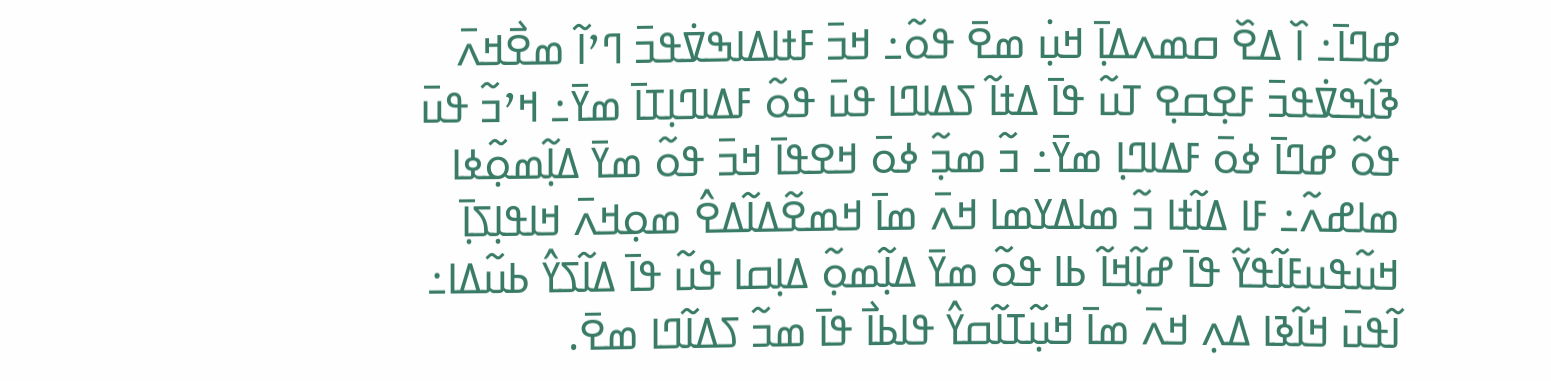ߝߣߊ߫߸ ߊ߰ ߡߐ߰ ߛߘߍߡߊ߲߫ ߞߎ߲߭ ߘߐ߫ ߟߋ߬߸ ߞߏ߫ ߓߙߊߡߊߒߜ߭ߟߏ߫ ߣߴߊ߬ ߘߐ߯ߞߍ߫ ߢߊ߬ߒߜ߭ߟߏ߫ ߓߐ߲ߛߐ߲ ߠߎ߬ ߟߊ߫ ߡߙߊ߬ ߖߡߊߣߊ ߟߎ߫ ߟߋ߬ ߓߡߊߣߊ߲ߠߊ߫ ߘߌ߫߸ ߞߴߏ߬ ߟߎ߫ ߟߋ߬ ߝߣߊ߫ ߦߋ߫ ߓߡߊߣߊ߲ ߘߌ߫߸ ߏ߬ ߘߏ߲߬ ߦߋ߫ ߞߐߟߊ߫ ߞߏ߫ ߟߋ߬ ߘߌ߫ ߡߊ߲߬ߘߋ߲߬ߦߊ ߘߊߝߍ߬߸ ߓߊ ߡߊ߬ߙߊ ߏ߬ ߘߊߡߌߘߊ ߞߍ߫ ߘߊ߫ ߞߘߐ߬ߡߊ߬ߡߐ߮ ߘߋ߲ߞߍ߫ ߞߊߟߊ߲ߖߊ߲߫ ߞߎ߬ߟߎߓߊ߬ߟߌ߬ ߟߊ߫ ߝߊ߲߬ߞߊ߬ ߕߊ ߟߋ߬ ߘߌ߫ ߡߊ߲߬ߘߋ߲߬ ߡߊ߲ߛߊ ߟߎ߬ ߟߊ߫ ߡߊ߬ߖߌ߮ ߕߎ߬ߡߊ߸ ߊ߬ߟߎ߫ ߞߊ߬ߢߊ ߡߍ߲ ߞߍ߫ ߘߊ߫ ߞߎ߲߬ߠߊ߬ߛߌ߮ ߟߊߕߊ߯ ߟߊ߫ ߘߏ߬ ߖߡߊ߬ߣߊ ߘߐ߫.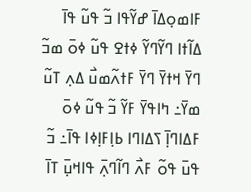ߓߊߘߋ߲ߡߊ߫ ߝߌ߬ߟߊ ߏ߬ ߟߎ߬ ߟߊ߫ ߡߊ߬ߙߊ ߣߌ߬ߣߌ߬ ߦߙߐ ߟߎ߬ ߦߋ߫ ߘߏ߬ ߣߌ߫ ߞߙߌ߫ ߣߌ߫ ߓߙߍ߬ߘߎ߯ ߡߍ߲ ߠߎ߬ ߘߌ߫߸ ߤߊߟߌ߫ ߓߌ߬ ߏ߬ ߟߎ߬ ߦߋ߫ ߓߡߊߣߊ߲߫ ߖߡߊߣߊ ߕߊ߲ߓߊ߲ߦߊ ߟߊ߫߸ ߏ߬ ߟߎ߫ ߟߋ߬ ߓߍ߯ ߣߊ߬ߣߍ߲߫ ߟߊߞߎ߲߫ ߠߊ߫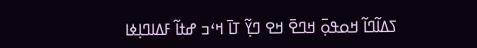ߖߡߊ߬ߣߊ߬ ߞߋߟߋ߲߫ ߞߣߐ߫ ߞߐ ߣߌ߲߬ ߠߊ߫ ߞߵߏ ߝߙߊ߬ ߓߡߊߣߊ߲ߦߊ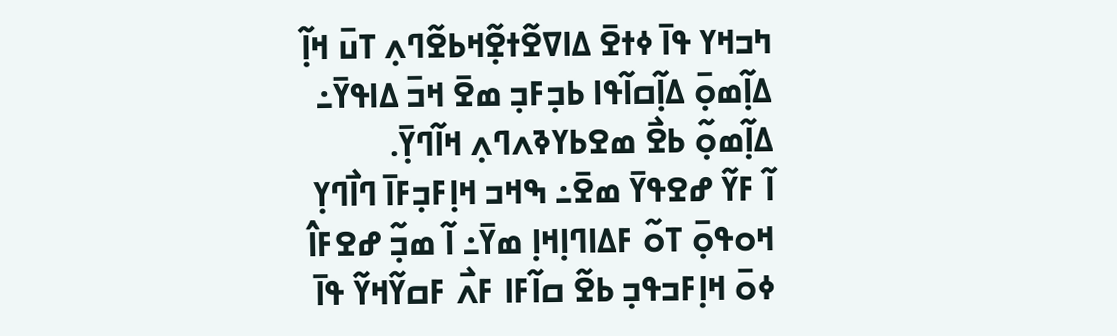ߤߏߞߌ ߟߊ߫ ߦߙߐ߫ ߡߊߜߐ߬ߙߐ߲߬ߞߕߐ߬ߣߍ߲ ߠߎ߫ ߞߊ߲߬ ߡߊ߲߬ߘߋ߲߫ ߡߊ߲߬ߛߊ߬ߟߊ ߕߏ߲ߓߏ߲ ߘߐ߫ ߞߏ߫ ߡߊߟߌ߫߸ ߡߊ߲߬ߘߋ߲߬ ߕߐ߯ ߘߐߕߌߢߍߣߍ߲ ߞߊ߬ߣߌ߲߫.
ߊ߬ ߓߌ߬ ߝߐߟߌ߫ ߘߐ߫߸ ߒߞߏ ߞߊ߲ߓߏ߲ߓߊ߫ ߣߊ߯ߣߌ߲ ߞߋߟߋ߲߫ ߠߋ߬ ߓߡߊߣߊ߲ߞߊ߲ ߘߌ߫߸ ߊ߬ ߘߏ߲߬ ߝߐߓߊ߮ ߦߋ߫ ߞߊ߲ߓߏߟߏ߲ ߕߐ߬ ߛߊ߬ߓߊ ߓߍ߯ ߓߛߌ߬ߞߌ߬ ߟߊ߫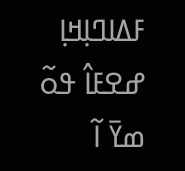ߓߡߊߣߊ߲ߞߊ߲ ߝߐߓߊ߮ ߟߋ߬ ߘߌ߫ ߊ߬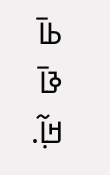ߕߊ߫ ߢߊ߫ ߞߊ߲߬.